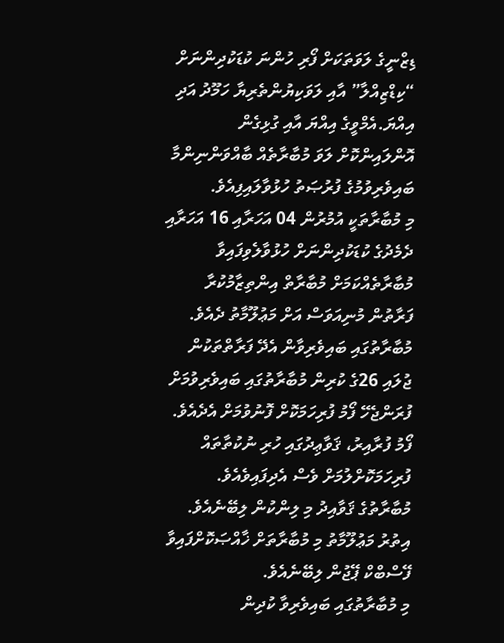ޑިޒްނީގެ ލަވަތަކަށް ފޯރި ހުންނަ ކުޑަކުދިންނަށް “ކިޑްޒިއްލާ” އާއި ލަވަކިޔުންތެރިޔާ ހަމޫދު އަދި އިއްޔަ.އެމްވީގެ އިއްޔަ އާއި ގުޅިގެން އޮންލައިންކޮށް ލަވަ މުބާރާތެއް ބާއްވަންނިންމާ ބައިވެރިވުމުގެ ފުރުޞަތު ހުޅުވާލައިފިއެވެ.
މި މުބާރާތަކީ އުމުރުން 04 އަހަރާއި 16 އަހަރާއި ދެމެދުގެ ކުޑަކުދިންނަށް ހުޅުވާލެވިފައިވާ މުބާރާތެއްކަމަށް މުބާރާތް އިންތިޒާމުކުރާ ފަރާތުން މުނިއަވަސް އަށް މަޢުލޫމާތު ދެއެވެ.
މުބާރާތުގައި ބައިވެރިވާން އެދޭ ފަރާތްތަކުން ޖުލައި 26ގެ ކުރިން މުބާރާތުގައި ބައިވެރިވުމަށް ފުރަންޖެހޭ ފޯމު ފުރިހަމަކޮށް ފޮނުވުމަށް އެދެއެވެ. ފޯމު ފުރާއިރު، ޤަވާޢިދުގައި ހުރި ނުކުތާތައް ފުރިހަމަކޮށްލުމަށް ވެސް އެދިފައިވެއެވެ.
މުބާރާތުގެ ޤަވާއިދު މި ލިންކުން ލިބޭނެއެވެ. އިތުރު މަޢުލޫމާތު މި މުބާރާތަށް ޚާއްޞަކޮށްފައިވާ ފޭސްބްކް ޕޭޖުން ލިބޭނެއެވެ.
މި މުބާރާތުގައި ބައިވެރިވާ ކުދިން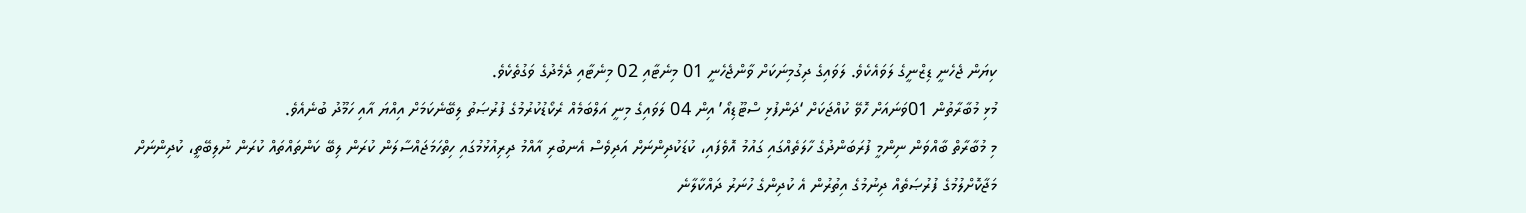ކިޔަން ޖެހެނީ ޑިޒްނީގެ ލަވައެކެވެ. ލަވައިގެ ދިގުމިނަކަށް ވާންޖެހެނީ 01 މިނެޓާއި 02 މިނެޓާއި ދެމެދުގެ ވަގުތެކެވެ.
މުޅި މުބާރާތުން 01ވަނައަށް ހޮވޭ ކުއްޖަކަށް ‘ދަންފުޅި ސްޓޫޑިއޯ’ އިން 04 ލަވައިގެ މިނީ އަލްބަމެއް ރެކޯޑުކުރުމުގެ ފުރުޞަތު ލިބޭނެކަމަށް އިއްޔަ އާއި ހަމޫދު ބުނެއެވެ.
މި މުބާރާތް ބާއްވަން ނިންމީ ފުރަބަންދުގެ ހާލަތެއްގައި ގައުމު އޮވެފައި، ކުޑަކުދިންނަށް އަދިވެސް އެނބުރި އާއްމު ދިރިއުޅުމުގައި ހިތްހަމަޖައްސާލަން ކުރަން ލިބޭ ކަންތައްތައް ކުރަން ނުލިބޭތީ، ކުދިންނަށް މަޖާކޮށްލުމުގެ ފުރުޞަތެއް ދިނުމުގެ އިތުރުން އެ ކުދިންގެ ހުނަރު ދައްކާލާނެ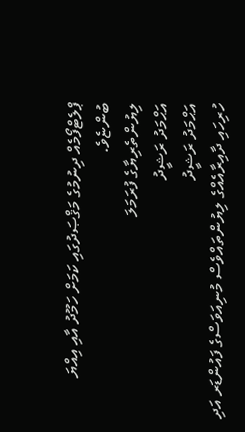ޕްލެޓްފޯމެއް ދިނުމުގެ މަޤްޞަދުގައި ކަމަށް ހަމޫދު އާއި އިއްޔަ ބުންޏެވެ.
ލިޔުންތެރިޔާގެ ފުރަމަލަ
އަޙްމަދު ރަޝީދު
އަޙްމަދު ރަޝީދު
ހުރިހައި ދާއިރާއެއްގެ ލިޔުންތައްވެސް މުނިއަވަސްގެ ފައުންޑަރ އަދި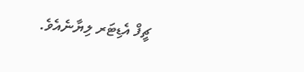ޗީފް އެޑިޓަރ ލިޔާނެއެވެ.